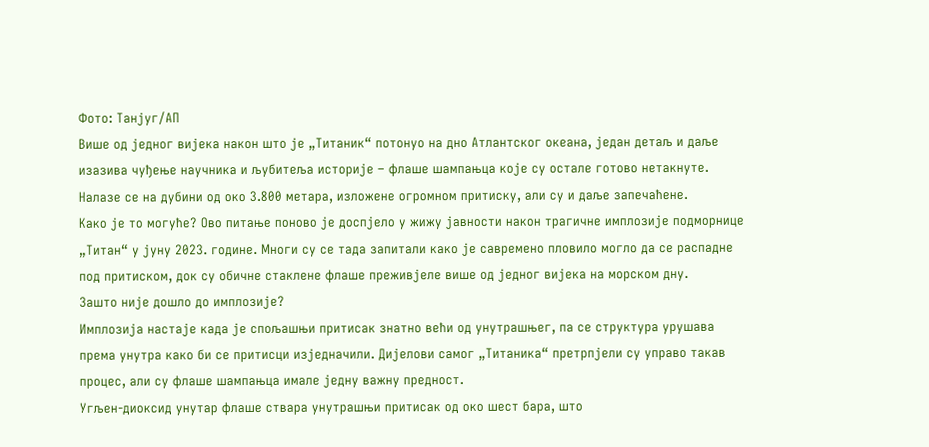Фото: Танјуг/АП
Више од једног вијека након што је „Титаник“ потонуо на дно Атлантског океана, један детаљ и даље изазива чуђење научника и љубитеља историје – флаше шампањца које су остале готово нетакнуте. Налазе се на дубини од око 3.800 метара, изложене огромном притиску, али су и даље запечаћене.
Како је то могуће? Ово питање поново је доспјело у жижу јавности након трагичне имплозије подморнице „Титан“ у јуну 2023. године. Многи су се тада запитали како је савремено пловило могло да се распадне под притиском, док су обичне стаклене флаше преживјеле више од једног вијека на морском дну.
Зашто није дошло до имплозије?
Имплозија настаје када је спољашњи притисак знатно већи од унутрашњег, па се структура урушава према унутра како би се притисци изједначили. Дијелови самог „Титаника“ претрпјели су управо такав процес, али су флаше шампањца имале једну важну предност.
Угљен-диоксид унутар флаше ствара унутрашњи притисак од око шест бара, што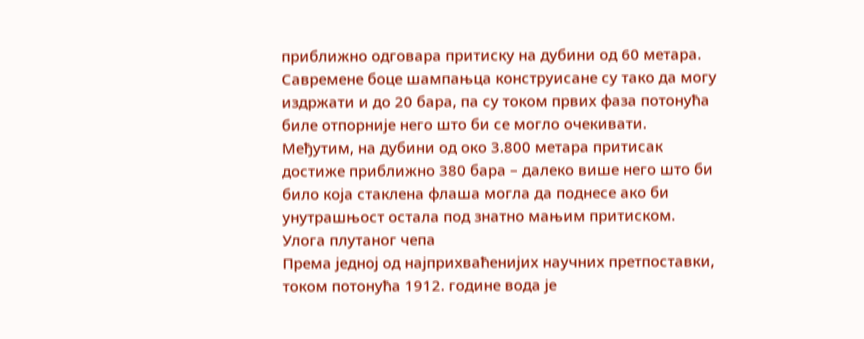приближно одговара притиску на дубини од 60 метара. Савремене боце шампањца конструисане су тако да могу издржати и до 20 бара, па су током првих фаза потонућа биле отпорније него што би се могло очекивати.
Међутим, на дубини од око 3.800 метара притисак достиже приближно 380 бара – далеко више него што би било која стаклена флаша могла да поднесе ако би унутрашњост остала под знатно мањим притиском.
Улога плутаног чепа
Према једној од најприхваћенијих научних претпоставки, током потонућа 1912. године вода је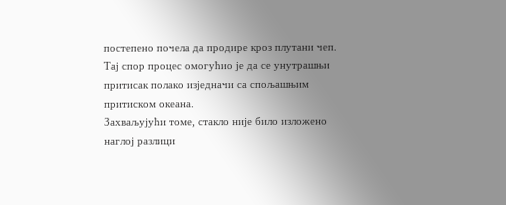постепено почела да продире кроз плутани чеп. Тај спор процес омогућио је да се унутрашњи притисак полако изједначи са спољашњим притиском океана.
Захваљујући томе, стакло није било изложено наглој разлици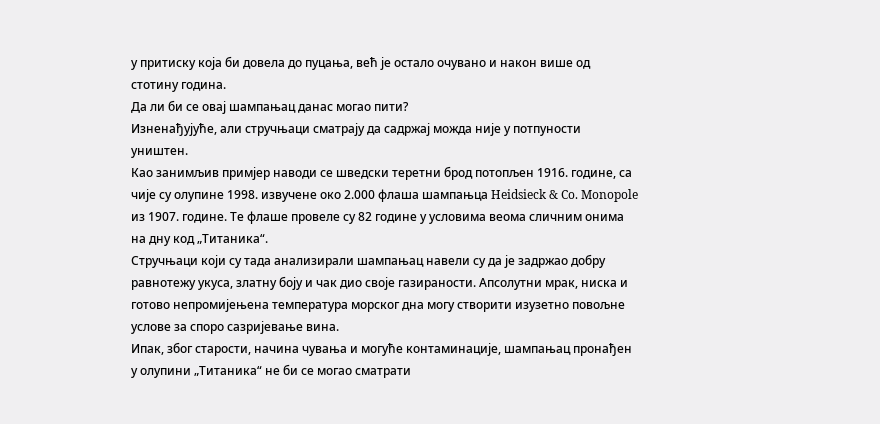у притиску која би довела до пуцања, већ је остало очувано и након више од стотину година.
Да ли би се овај шампањац данас могао пити?
Изненађујуће, али стручњаци сматрају да садржај можда није у потпуности уништен.
Као занимљив примјер наводи се шведски теретни брод потопљен 1916. године, са чије су олупине 1998. извучене око 2.000 флаша шампањца Heidsieck & Co. Monopole из 1907. године. Те флаше провеле су 82 године у условима веома сличним онима на дну код „Титаника“.
Стручњаци који су тада анализирали шампањац навели су да је задржао добру равнотежу укуса, златну боју и чак дио своје газираности. Апсолутни мрак, ниска и готово непромијењена температура морског дна могу створити изузетно повољне услове за споро сазријевање вина.
Ипак, због старости, начина чувања и могуће контаминације, шампањац пронађен у олупини „Титаника“ не би се могао сматрати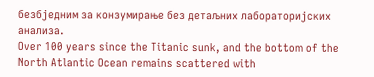безбједним за конзумирање без детаљних лабораторијских анализа.
Over 100 years since the Titanic sunk, and the bottom of the North Atlantic Ocean remains scattered with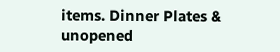items. Dinner Plates & unopened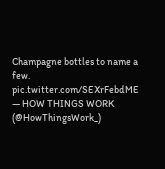Champagne bottles to name a few. pic.twitter.com/SEXrFebdME
— HOW THINGS WORK (@HowThingsWork_)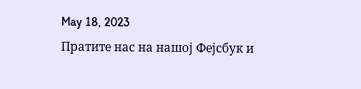May 18, 2023
Пратите нас на нашој Фејсбук и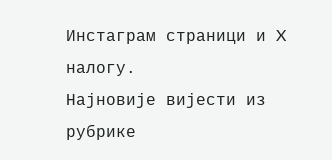Инстаграм страници и X налогу.
Најновије вијести из рубрике